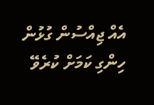އެއް ޖިއްސުން ގުޅުން ހިންގި ކަމަށް ކުރެވޭ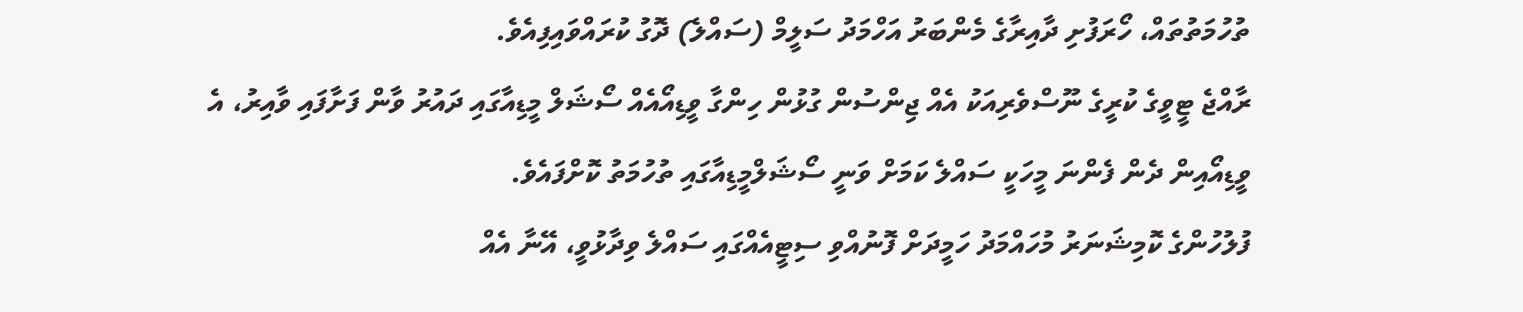ތުހުމަތުތައް، ހޯރަފުށި ދާއިރާގެ މެންބަރު އަހްމަދު ސަލީމް (ސައްލެ) ދޮގު ކުރައްވައިފިއެވެ.
ރާއްޖެ ޓީވީގެ ކުރީގެ ނޫސްވެރިއަކު އެއް ޖިންސުން ގުޅުން ހިންގާ ވީޑިއޯއެއް ސޯޝަލް މީޑިއާގައި ދައުރު ވާން ފަށާފައި ވާއިރު، އެ ވީޑިއޯއިން ދެން ފެންނަ މީހަކީ ސައްލެ ކަމަށް ވަނީ ސޯޝަލްމީޑިއާގައި ތުހުމަތު ކޮށްފައެވެ.
ފުލުހުންގެ ކޮމިޝަނަރު މުހައްމަދު ހަމީދަށް ފޮނުއްވި ސިޓީއެއްގައި ސައްލެ ވިދާޅުވީ، އޭނާ އެއް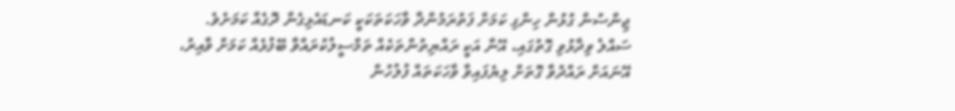ޖިންސުން ގުޅުން ހިންގި ކަމަށް ފަތުރަމުންދާ ވާހަކަތަކަކީ ކަނޑައެޅިގެން ދޮގެއް ކަމަށެވެ.
ސައްލެ ވިދާޅުވި ގޮތުގައި، އޭނާ އަކީ ރައްޔިތުންތަކެއް ތަމްސީލުކުރައްވާ ބޭފުޅެއް ކަމަށް ވާއިރު، އޭނައަށް ރައްދުވާ ގޮތަށް ލިޔެފައިވާ ވާހަކަތައް ފުލުހުން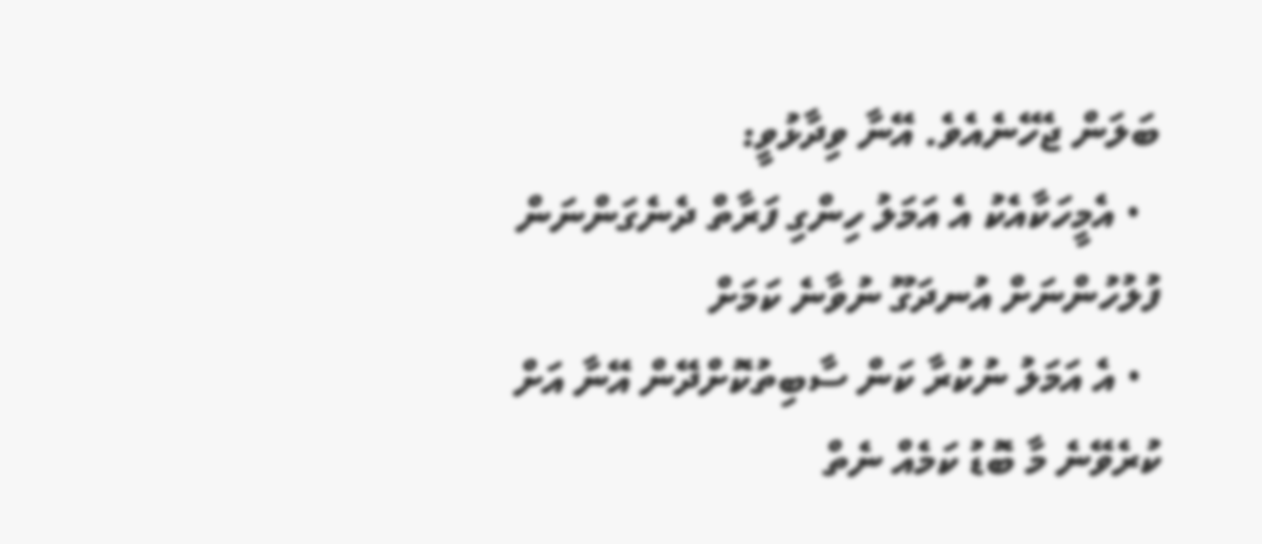ބަލަން ޖެހޭނެއެވެ. އޭނާ ވިދާޅުވީ:
  • އެމީހަކާއެކު އެ އަމަލު ހިންގި ފަރާތް ދެނެގަންނަން ފުލުހުންނަށް އުނދަގޫ ނުވާނެ ކަމަށް
  • އެ އަމަލު ނުކުރާ ކަން ސާބިތުކޮށްދޭން އޭނާ އަށް ކުރެވޭނެ މާ ބޮޑު ކަމެއް ނެތް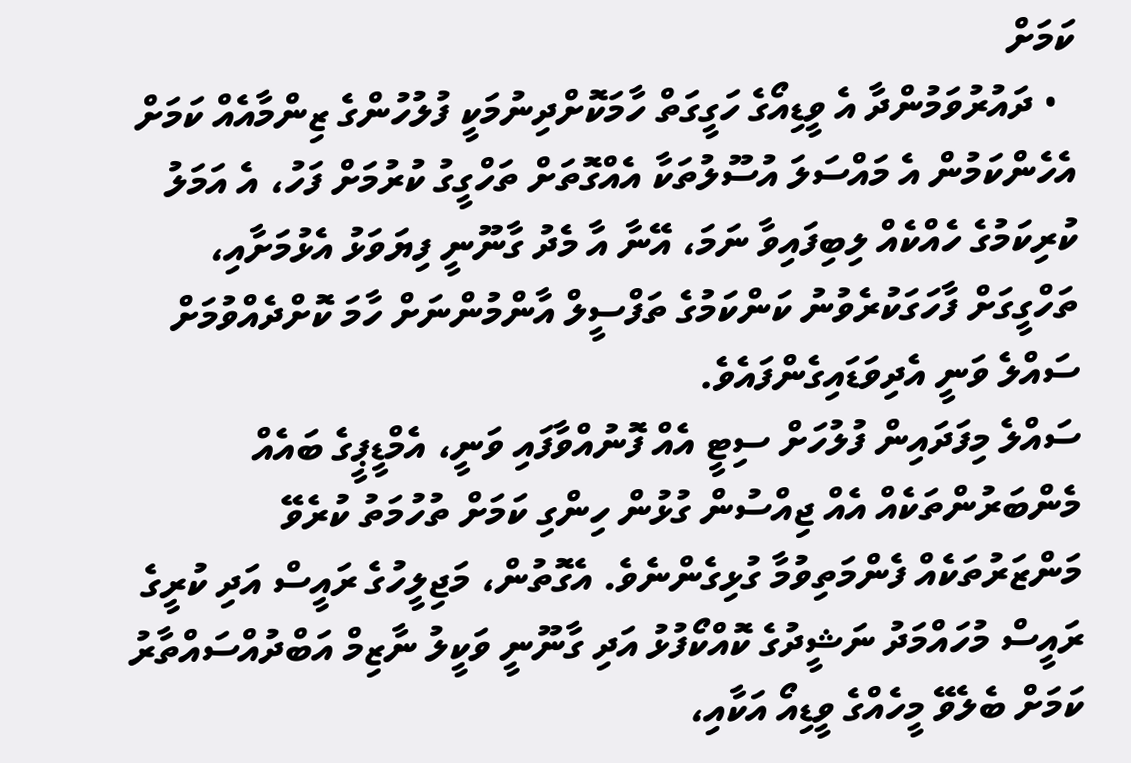ކަމަށް
  • ދައުރުވަމުންދާ އެ ވީޑިއޯގެ ހަގީގަތް ހާމަކޮށްދިނުމަކީ ފުލުހުންގެ ޒިންމާއެއް ކަމަށް
އެހެންކަމުން އެ މައްސަލަ އުސޫލުތަކާ އެއްގޮތަށް ތަހްގީގު ކުރުމަށް ފަހު، އެ އަމަލު ކުރިކަމުގެ ހެއްކެއް ލިބިފައިވާ ނަމަ، އޭނާ އާ މެދު ގާނޫނީ ފިޔަވަޅު އެޅުމަށާއި، ތަހްގީގަށް ފާހަގަކުރެވުނު ކަންކަމުގެ ތަފްސީލް އާންމުންނަށް ހާމަ ކޮށްދެއްވުމަށް ސައްލެ ވަނީ އެދިވަޑައިގެންފައެވެ.
ސައްލެ މިފަދައިން ފުލުހަށް ސިޓީ އެއް ފޮނުއްވާފައި ވަނީ، އެމްޑީޕީގެ ބައެއް މެންބަރުންތަކެއް އެއް ޖިއްސުން ގުޅުން ހިންގި ކަމަށް ތުހުމަތު ކުރެވޭ މަންޒަރުތަކެއް ފެންމަތިވުމާ ގުޅިގެންނެވެ. އެގޮތުން، މަޖިލީހުގެ ރައީސް އަދި ކުރީގެ ރައީސް މުހައްމަދު ނަޝީދުގެ ކޮއްކޯފުޅު އަދި ގާނޫނީ ވަކީލު ނާޒިމް އަބްދުއްސައްތާރު ކަމަށް ބެލެވޭ މީހެއްގެ ވީޑިއޯ އަކާއި،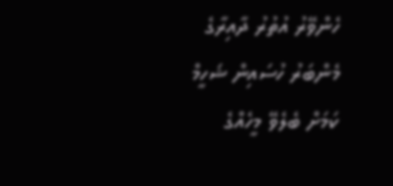ހެންވޭރު އުތުރު ދާއިރާގެ މެންބަރު ހުސައިން ޝަހީމް ކަމަށް ބެލެވޭ މީހެއްގެ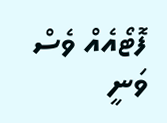ފޮޓޯއެއް ވެސް ވަނީ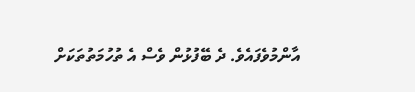އާންމުވެފައެވެ. ދެ ބޭފުޅުން ވެސް އެ ތުހުމަތުތަކަށް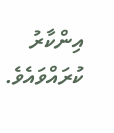އިންކާރު ކުރައްވައެވެ.